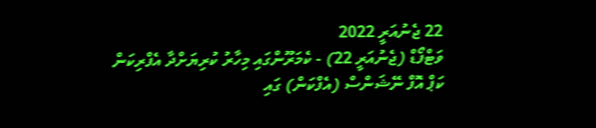22 ޖެނުއަރީ 2022
ވަޓްފޯޑް (ޖެނުއަރީ 22) - ކެމަރޫންގައި މިހާރު ކުރިޔަށްދާ އެފްރިކަން ކަޕް އޮފް ނޭޝަންސް (އެފްކަން) ގައި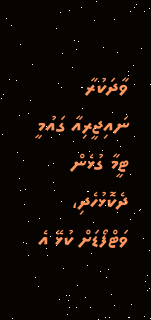ވާދަކުރާ ނައިޖީރިއާ ގައުމީ ޓީމާ ގުޅެން ދެކޮޅުހެދި، ވަޓްފޯޑަށް ކުޅޭ އެ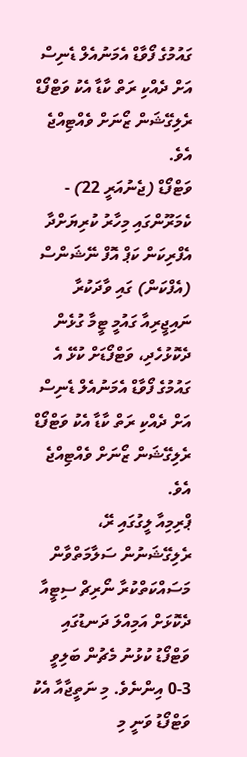ގައުމުގެ ފޯވާޑް އެމަނުއެލް ޑެނިސް އަށް ދެއްކި ރަތް ކާޑާ އެކު ވަޓްފޯޑް ރެލިގޭޝަން ޒޯނަށް ވެއްޓިއްޖެ އެވެ.
ވަޓްފޯޑް (ޖެނުއަރީ 22) - ކެމަރޫންގައި މިހާރު ކުރިޔަށްދާ އެފްރިކަން ކަޕް އޮފް ނޭޝަންސް (އެފްކަން) ގައި ވާދަކުރާ ނައިޖީރިއާ ގައުމީ ޓީމާ ގުޅެން ދެކޮޅުހެދި، ވަޓްފޯޑަށް ކުޅޭ އެ ގައުމުގެ ފޯވާޑް އެމަނުއެލް ޑެނިސް އަށް ދެއްކި ރަތް ކާޑާ އެކު ވަޓްފޯޑް ރެލިގޭޝަން ޒޯނަށް ވެއްޓިއްޖެ އެވެ.
ޕްރިމިއާ ލީގުގައި ރޭ، ރެލިގޭޝަނުން ސަލާމަތްވާން މަސައްކަތްކުރާ ނޯރިޗް ސިޓީއާ ދެކޮޅަށް އަމިއްލަ ދަނޑުގައި ވަޓްފޯޑު ކުޅުނު މެޗުން ބަލިވީ 3-0 އިންނެވެ. މި ނަތީޖާއާ އެކު ވަޓްފޯޑު ވަނީ މި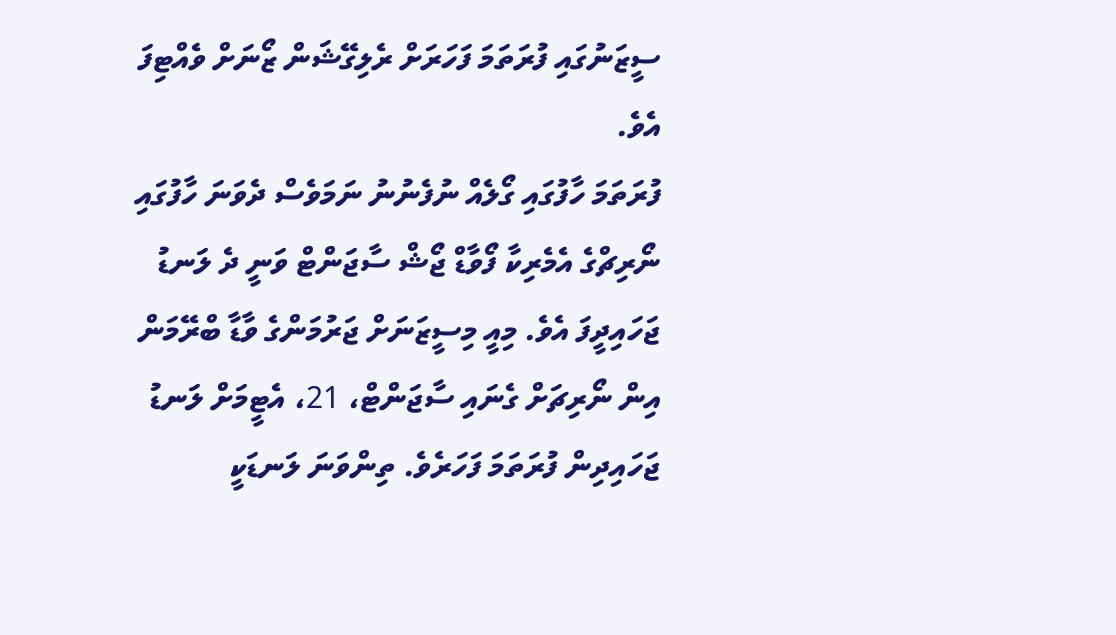ސީޒަނުގައި ފުރަތަމަ ފަހަރަށް ރެލިގޭޝަން ޒޯނަށް ވެއްޓިފަ އެވެ.
ފުރަތަމަ ހާފުގައި ގޯލެއް ނުފެނުނު ނަމަވެސް ދެވަނަ ހާފުގައި ނޯރިޗްގެ އެމެރިކާ ފޯވާޑް ޖޯޝް ސާޖަންޓް ވަނީ ދެ ލަނޑު ޖަހައިދީފަ އެވެ. މިއީ މިސީޒަނަށް ޖަރުމަންގެ ވާޑާ ބްރޭމަން އިން ނޯރިޗަށް ގެނައި ސާޖަންޓް، 21، އެޓީމަށް ލަނޑު ޖަހައިދިން ފުރަތަމަ ފަހަރެވެ. ތިންވަނަ ލަނޑަކީ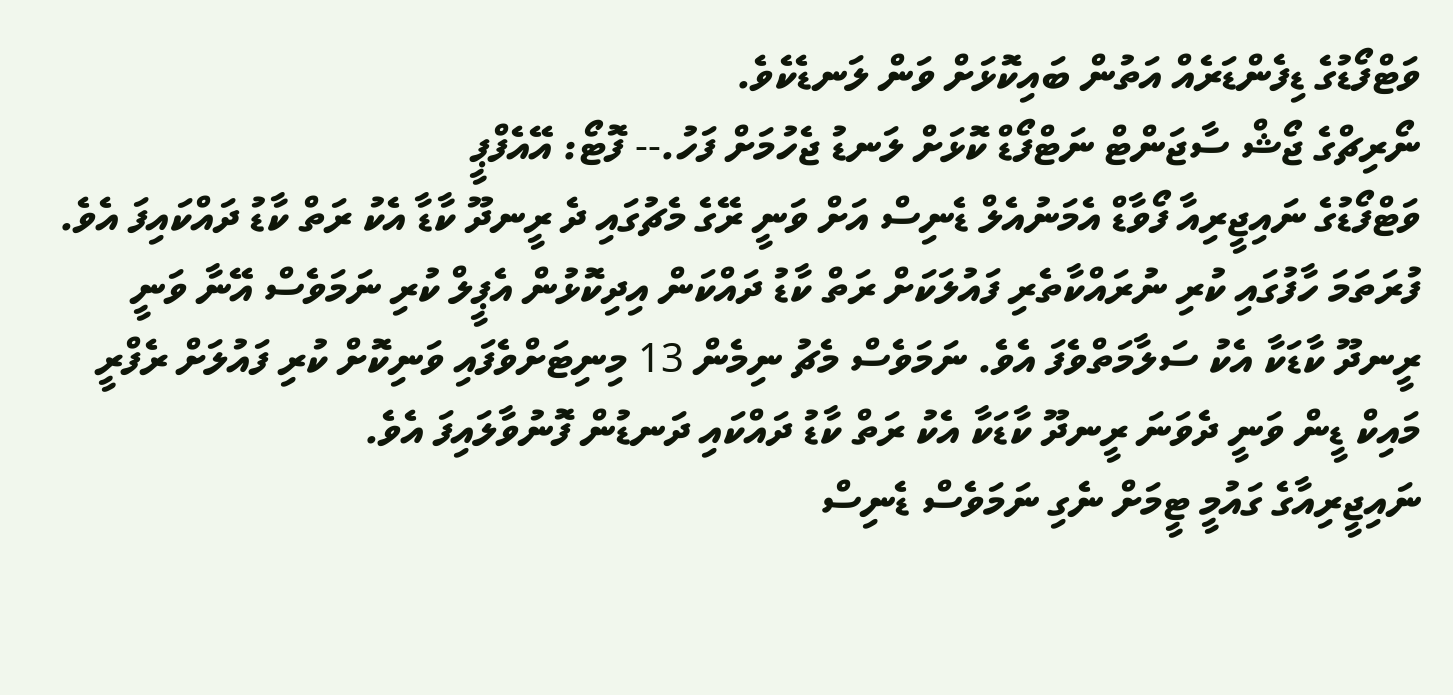ވަޓްފޯޑުގެ ޑިފެންޑަރެއް އަތުން ބައިކޮޅަށް ވަން ލަނޑެކެވެ.
ނޯރިޗްގެ ޖޯޝް ސާޖަންޓް ނަޓްފޯޑް ކޮޅަށް ލަނޑު ޖެހުމަށް ފަހު.-- ފޮޓޯ: އޭއެފްޕީ
ވަޓްފޯޑުގެ ނައިޖީރިއާ ފޯވާޑް އެމަނުއެލް ޑެނިސް އަށް ވަނީ ރޭގެ މެޗުގައި ދެ ރީނދޫ ކާޑާ އެކު ރަތް ކާޑު ދައްކައިފަ އެވެ. ފުރަތަމަ ހާފުގައި ކުރި ނުރައްކާތެރި ފައުލަކަށް ރަތް ކާޑު ދައްކަން އިދިކޮޅުން އެޕީލް ކުރި ނަމަވެސް އޭނާ ވަނީ ރީނދޫ ކާޑަކާ އެކު ސަލާމަތްވެފަ އެވެ. ނަމަވެސް މެޗު ނިމެން 13 މިނިޓަށްވެފައި ވަނިކޮށް ކުރި ފައުލަށް ރެފްރީ މައިކް ޑީން ވަނީ ދެވަނަ ރީނދޫ ކާޑަކާ އެކު ރަތް ކާޑު ދައްކައި ދަނޑުން ފޮނުވާލައިފަ އެވެ.
ނައިޖީރިއާގެ ގައުމީ ޓީމަށް ނެގި ނަމަވެސް ޑެނިސް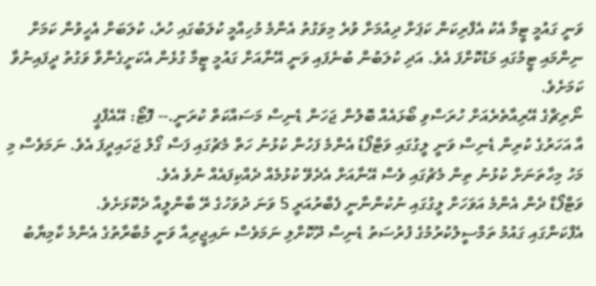ވަނީ ގައުމީ ޓީމާ އެކު އެފްރިކަން ކަޕަށް ދިއުމަށް ވުރެ މިވަގުތު އެންމެ މުހިއްމީ ކުލަބުގައި ހުރެ، ކުލަބަށް އެހީވުން ކަމަށް ނިންމައި ޓީމުގައި މަޑުކޮށްފަ އެވެ. އަދި ކުލަބުން ބުނެފައި ވަނީ އޭނާއަށް ގައުމީ ޓީމާ ގުޅެން އެކަށީގެންވާ ވަގުތު ދީފައިނުވާ ކަމަށެވެ.
ނޯރިޗްގެ އޭރިއާތެރެއަށް ހުރަސްވި ބޯޅައެއް ބޮލުން ޖަހަން ޑެނިސް މަސައްކަތް ކުރަނީ.-- ފޮޓޯ: އޭއެފްޕީ
އާ އަހަރުގެ ކުރިން ޑެނިސް ވަނީ ލީގުގައި ވަޓްފޯޑު އެންމެ ފަހުން ކުޅުނު ހަތް މެޗުގައި ފަސް ގޯލު ޖަހައިދީފަ އެވެ. ނަމަވެސް މި މަހު މިހާތަނަށް ކުޅުނު ތިން މެޗުގައި ވެސް އޭނާއަށް އެދެވޭ ކުޅުމެއް ދެއްކިފައެއް ނުވެ އެވެ.
ވަޓްފޯޑް ދެން އެންމެ އަވަހަށް ލީގުގައި ނުކުންނާނީ ފެބްރުއަރީ 5 ވަނަ ދުވަހުގެ ރޭ ބާންލީއާ ދެކޮޅަށެވެ.
އެފްކަންގައި ގައުމު ތަމްސީލުކުރުމުގެ ފުރުސަތު ޑެނިސް ދޫކޮށްލި ނަމަވެސް ނައިޖީރިއާ ވަނީ މުބާރާތުގެ އެންމެ ކާމިޔާބު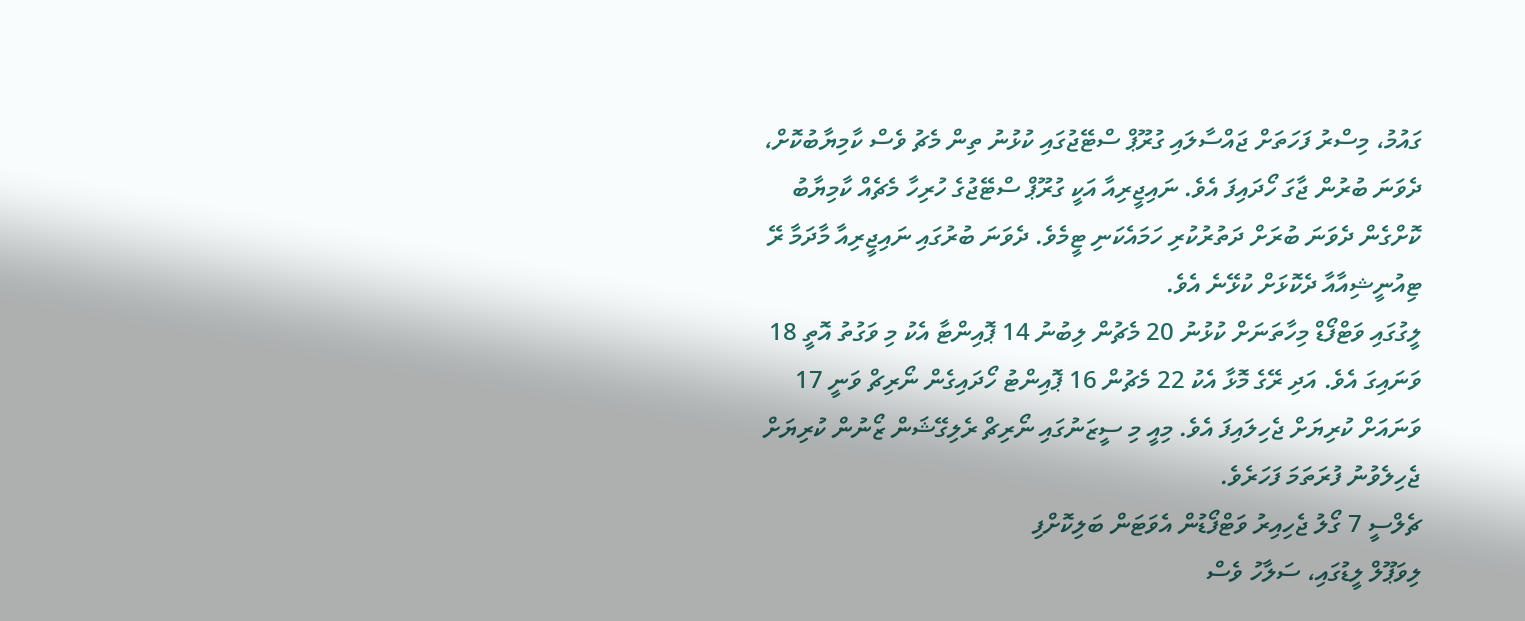ގައުމު، މިސްރު ފަހަތަށް ޖައްސާލައި ގުރޫޕް ސްޓޭޖުގައި ކުޅުނު ތިން މެޗު ވެސް ކާމިޔާބުކޮށް، ދެވަނަ ބުރުން ޖާގަ ހޯދައިފަ އެވެ. ނައިޖީރިއާ އަކީ ގުރޫޕް ސްޓޭޖުގެ ހުރިހާ މެޗެއް ކާމިޔާބު ކޮށްގެން ދެވަނަ ބުރަށް ދަތުރުކުރި ހަމައެކަނި ޓީމެވެ. ދެވަނަ ބުރުގައި ނައިޖީރިއާ މާދަމާ ރޭ ޓިއުނީޝިއާއާ ދެކޮޅަށް ކުޅޭނެ އެވެ.
ލީގުގައި ވަޓްފޯޑް މިހާތަނަށް ކުޅުނު 20 މެޗުން ލިބުނު 14 ޕޮއިންޓާ އެކު މި ވަގުތު އޮތީ 18 ވަނައިގަ އެވެ. އަދި ރޭގެ މޮޅާ އެކު 22 މެޗުން 16 ޕޮއިންޓު ހޯދައިގެން ނޯރިޗް ވަނީ 17 ވަނައަށް ކުރިޔަށް ޖެހިލައިފަ އެވެ. މިއީ މި ސީޒަނުގައި ނޯރިޗް ރެލިގޭޝަން ޒޯނުން ކުރިޔަށް ޖެހިލެވުނު ފުރަތަމަ ފަހަރެވެ.
ޗެލްސީ 7 ގޯލު ޖެހިއިރު ވަޓްފޯޑުން އެވަޓަން ބަލިކޮށްފި
ލިވަޕޫލް ލީޑުގައި، ސަލާހު ވެސް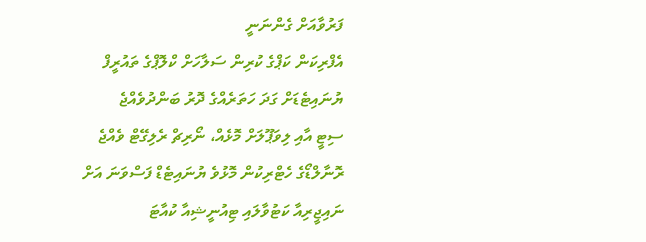ފަރުވާއަށް ގެންނަނީ
އެފްރިކަން ކަޕްގެ ކުރިން ސަލާހަށް ކްލޮޕްގެ ތައުރީފް
ޔުނައިޓެޑަށް ގަދަ ހަތަރެއްގެ ދޮރު ބަންދުވެއްޖެ
ސިޓީ އާއި ލިވަޕޫލަށް މޮޅެއް، ނޯރިޗް ރެލިގޭޓް ވެއްޖެ
ރޮނާލްޑޯގެ ހެޓްރިކުން މޮޅުވެ ޔުނައިޓެޑް ފަސްވަނަ އަށް
ނައިޖީރިއާ ކަޓުވާލައި ޓިއުނީޝިއާ ކުއާޓަ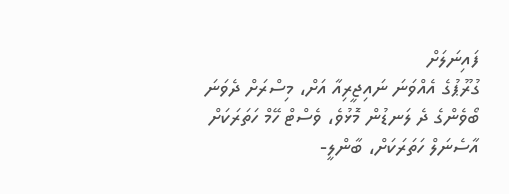ފައިނަލަށް
ގުރޫޕުގެ އެއްވަނަ ނައިޖީރިއާ އަށް، މިސްރަށް ދެވަނަ
ބޯވެންގެ ދެ ލަނޑުން މޮޅުވެ، ވެސްޓް ހޭމް ހަތަރަކަށް
އާސެނަލް ހަތަރަކަށް، ބާންލީ-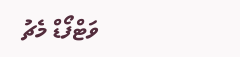ވަޓްފޯޑް މެޗު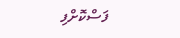ފަސްކޮށްފި